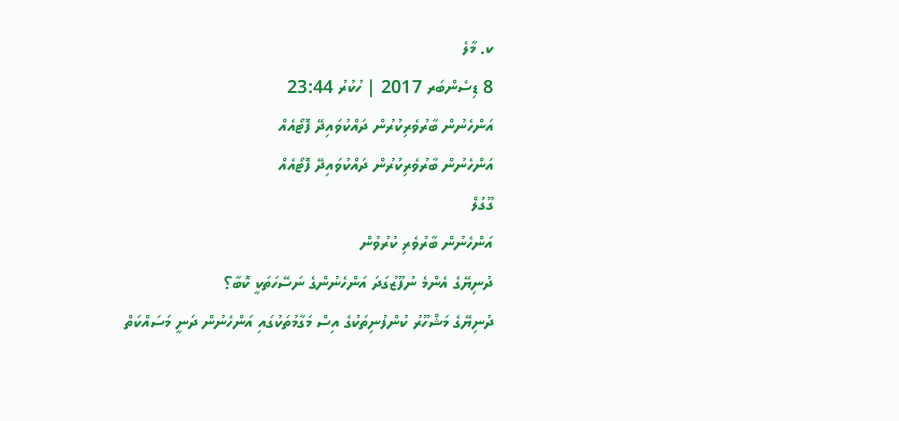ކ. މާލެ
8 ޑިސެންބަރ 2017 | ހުކުރު 23:44
އަންހެނުން ބާރުވެރިކުރުން ދައްކުވައިދޭ ފޮޓޯއެއް
އަންހެނުން ބާރުވެރިކުރުން ދައްކުވައިދޭ ފޮޓޯއެއް
ގޫގުލް
އަންހެނުން ބާރުވެރި ކުރުވުން
ދުނިޔޭގެ އެންމެ ނުފޫޒުގަދަ އަންހެނުންގެ ނަސޭހަތަކީ ކޮބާ؟
ދުނިޔޭގެ މަޝްހޫރު ކުންފުނިތަކުގެ އިސް މަގާމުތަކުގައި އަންހެނުން ދަނީ މަސައްކަތް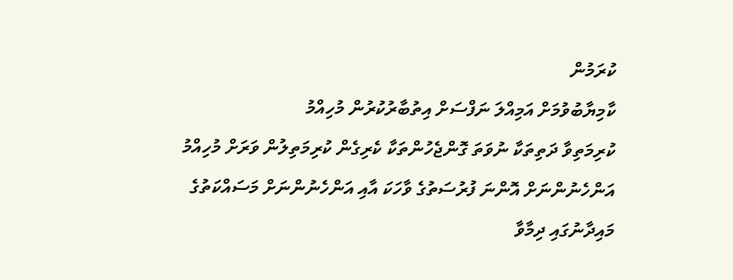ކުރަމުން
ކާމިޔާބުވުމަށް އަމިއްލަ ނަފްސަށް އިތުބާރުކުރުން މުހިއްމު
ކުރިމަތިވާ ދަތިތަކާ ނުވަތަ ގޮންޖެހުންތަކާ ކެރިގެން ކުރިމަތިލުން ވަރަށް މުހިއްމު
އަންހެނުންނަށް އޮންނަ ފުރުސަތުގެ ވާހަކަ އާއި އަންހެނުންނަށް މަސައްކަތުގެ މައިދާނުގައި ދިމާވާ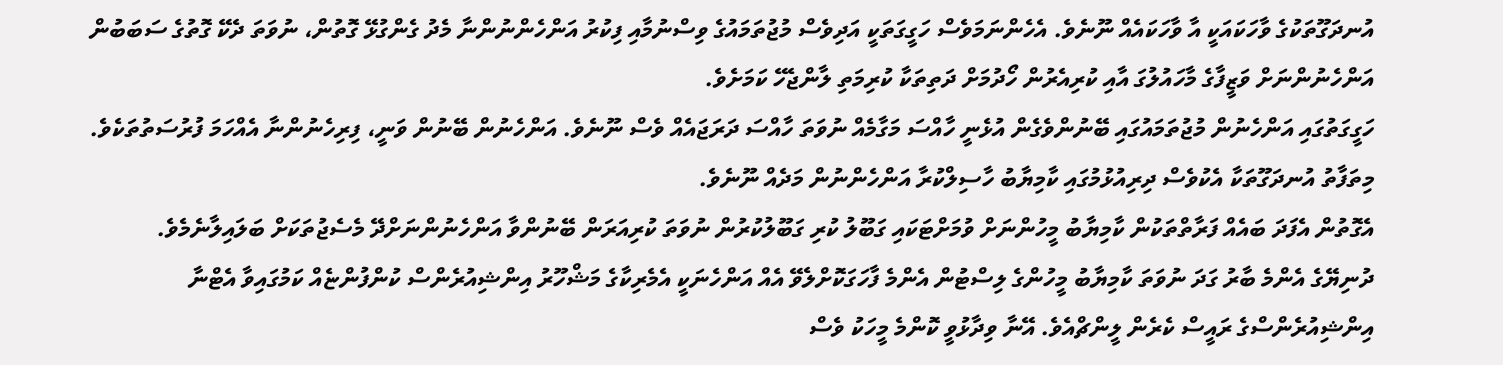އުނދަގޫތަކުގެ ވާހަކައަކީ އާ ވާހަކައެއް ނޫނެވެ. އެހެންނަމަވެސް ހަގީގަތަކީ އަދިވެސް މުޖުތަމައުގެ ވިސްނުމާއި ފިކުރު އަންހެންނުންނާ މެދު ގެންގުޅޭ ގޮތުން، ނުވަތަ ދެކޭ ގޮތުގެ ސަބަބުން އަންހެނުންނަށް ވަޒީފާގެ މާހައުލުގަ އާއި ކުރިއެރުން ހޯދުމަށް ދަތިތަކާ ކުރިމަތި ލާންޖެހޭ ކަމަށެވެ.
ހަގީގަތުގައި އަންހެނުން މުޖުތަމައުގައި ބޭނުންވެގެން އުޅެނީ ހާއްސަ މަގާމެއް ނުވަތަ ހާއްސަ ދަރަޖައެއް ވެސް ނޫނެވެ. އަންހެނުން ބޭނުން ވަނީ، ފިރިހެނުންނާ އެއްހަމަ ފުރުސަތުތަކެވެ.
މިތަފާތު އުނދަގޫތަކާ އެކުވެސް ދިރިއުޅުމުގައި ކާމިޔާބު ހާސިލްކުރާ އަންހެންނުން މަދެއް ނޫނެވެ.
އެގޮތުން އެފަދަ ބައެއް ފަރާތްތަކުން ކާމިޔާބު މީހުންނަށް ވުމަށްޓަކައި ގަބޫލު ކުރި ގަބޫލުކުރުން ނުވަތަ ކުރިއަރަން ބޭނުންވާ އަންހެނުންނަށްދޭ މެސެޖުތަކަށް ބަލައިލާނެމެވެ.
ދުނިޔޭގެ އެންމެ ބާރު ގަދަ ނުވަތަ ކާމިޔާބު މީހުންގެ ލިސްޓުން އެންމެ ފާހަގަކޮށްލެވޭ އެއް އަންހެނަކީ އެމެރިކާގެ މަޝްހޫރު އިންޝިއުރެންސް ކުންފުންޏެއް ކަމުގައިވާ އެޓްނާ އިންޝިއުރެންސްގެ ރައީސް ކެރެން ލީންޗްއެވެ. އޭނާ ވިދާޅުވީ ކޮންމެ މީހަކު ވެސް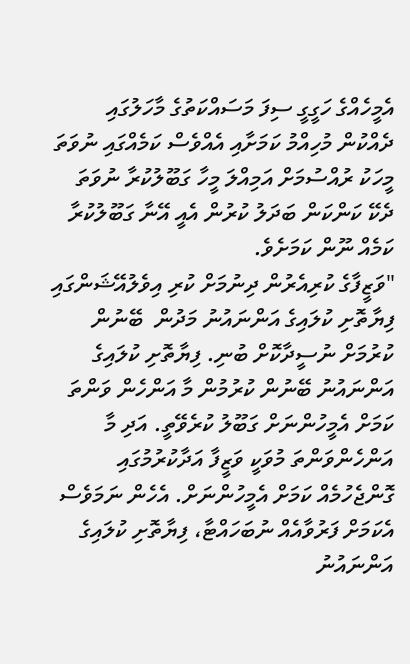އެމީހެއްގެ ހަގީގީ ސިފަ މަސައްކަތުގެ މާހަލުގައި ދެއްކުން މުހިއްމު ކަމަށާއި އެއްވެސް ކަމެއްގައި ނުވަތަ މީހަކު ރުއްސުމަށް އަމިއްލަ މީހާ ގަބޫލުކުރާ ނުވަތަ ދެކޭ ކަންކަން ބަދަލު ކުރުން އެއީ އޭނާ ގަބޫލުކުރާ ކަމެއް ނޫން ކަމަށެވެ.
"ވަޒީފާގެ ކުރިއެރުން ދިނުމަށް ކުރި އިވެލުއޭޝަންގައި ފިޔާތޮށި ކުލައިގެ އަންނައުނު މަދުން  ބޭނުން ކުރުމަށް ނުސީދާކޮށް ބުނި. ފިޔާތޮށި ކުލައިގެ އަންނައުނު ބޭނުން ކުރުމުން މާ އަންހެން ވަންތަ ކަމަށް އެމީހުންނަށް ގަބޫލު ކުރެވޭތީ. އަދި މާ އަންހެންވަންތަ މުވަކީ ވަޒީފާ އަދާކުރުމުގައި ގޮންޖެހުމެއް ކަމަށް އެމީހުންނަށް. އެހެން ނަމަވެސް އެކަމަށް ފަރުވާއެއް ނުބަހައްޓާ، ފިޔާތޮށި ކުލައިގެ އަންނައުނު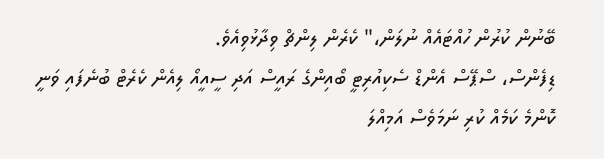ބޭނުން ކުރުން ހުއްޓައެއް ނުލަން،" ކެރެން ލިންޗް ވިދާޅުވިއެވެ.
ޑިފެންސް، ސްޕޭސް އެންޑް ސެކިއުރިޓީ ބޯއިންގެ ރައީސް އަދި ސީއީއޯ ލިއެން ކެރެޓް ބުނެފައި ވަނީ ކޮންމެ ކަމެއް ކުރި ނަމަވެސް އަމިއްލަ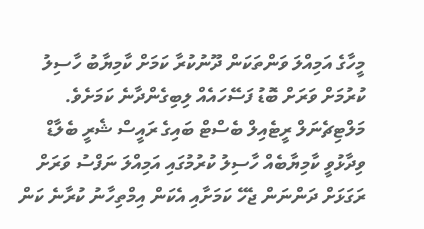މީހާގެ އަމިއްލަ ވަންތަކަން ދޫނުކުރާ ކަމަށް ކާމިޔާބު ހާސިލު ކުރުމަށް ވަރަށް ބޮޑު ފަސޭހައެއް ލިބިގެންދާނެ ކަމަށެވެ.
މަލްޓިޗެނަލް ރީޓެއިލް ބެސްޓް ބައިގެ ރައީސް ޝެރީ ބެލާޑް ވިދާޅުވީ ކާމިޔާބެއް ހާސިލު ކުރުމުގައި އަމިއްލަ ނަފްސު ވަރަށް ރަގަޅަށް ދަންނަން ޖެހޭ ކަމަށާއި އެކަން އިމްތިހާނު ކުރާނެ ކަން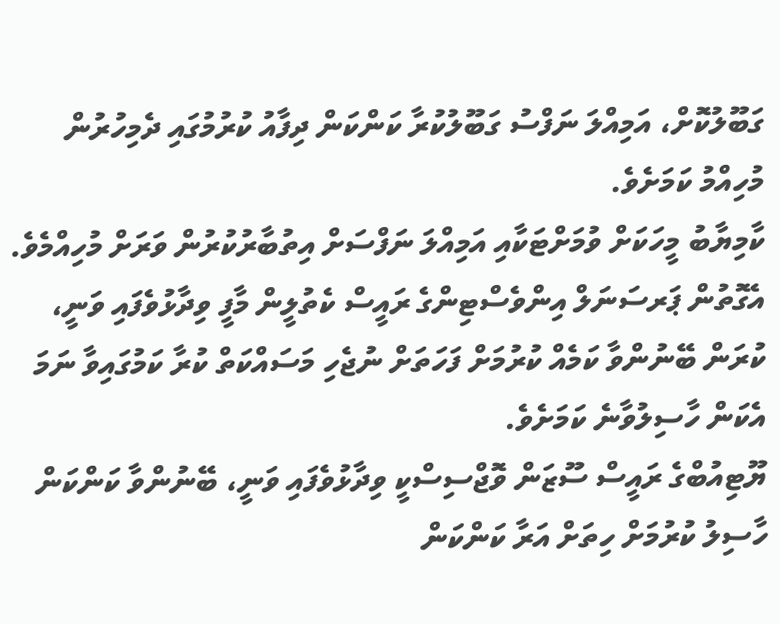ގަބޫލުކޮށް، އަމިއްލަ ނަފްސު ގަބޫލުކުރާ ކަންކަން ދިފާއު ކުރުމުގައި ދެމިހުރުން މުހިއްމު ކަމަށެވެ.
ކާމިޔާބު މީހަކަށް ވުމަށްޓަކާއި އަމިއްލަ ނަފްސަށް އިތުބާރުކުރުން ވަރަށް މުހިއްމެވެ. އެގޮތުން ޕަރސަނަލް އިންވެސްޓިންގެ ރައީސް ކެތުލީން މާފީ ވިދާޅުވެފައި ވަނީ، ކުރަން ބޭނުންވާ ކަމެއް ކުރުމަށް ފަހަތަށް ނުޖެހި މަސައްކަތް ކުރާ ކަމުގައިވާ ނަމަ އެކަން ހާސިލުވާނެ ކަމަށެވެ.
ޔޫޓިއުބްގެ ރައީސް ސޫޒަން ވޮޖްސިސްކީ ވިދާޅުވެފައި ވަނީ، ބޭނުންވާ ކަންކަން ހާސިލު ކުރުމަށް ހިތަށް އަރާ ކަންކަން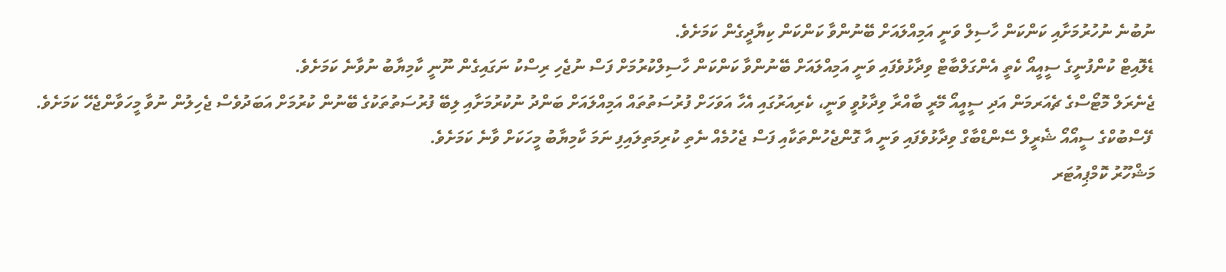ނުބުނެ ނުހުރުމަށާއި ކަންކަން ހާސިލް ވަނީ އަމިއްލައަށް ބޭނުންވާ ކަންކަން ކިޔާދީގެން ކަމަށެވެ.
ޑެލޮއިޓް ކުންފުނީގެ ސީއީއޯ ކެތީ އެންގަލްބާޓް ވިދާޅުވެފައި ވަނީ އަމިއްލައަށް ބޭނުންވާ ކަންކަން ހާސިލްކުރުމަށް ފަސް ނުޖެހި ރިސްކު ނަގައިގެން ނޫނީ ކާމިޔާބު ނުވާނެ ކަމަށެވެ.
ޖެނެރަލް މޮޓޯސްގެ ޗެއަރމަން އަދި ސީއީއޯ މޭރީ ބާއްރާ ވިދާޅުވީ ވަނީ، ކެރިއަރުގައި އެހާ އަވަހަށް ފުރުސަތުތައް އަމިއްލައަށް ބަންދު ނުކުރުމަށާއި ލިބޭ ފުރުސަތުތަކުގެ ބޭނުން ކުރުމަށް އަބަދުވެސް ޖެހިލުން ނުވާ މީހަވާންޖެހޭ ކަމަށެވެ.
 ފޭސްބުކްގެ ސީއޯއޯ ޝެރީލް ސޭންޑްބާގް ވިދާޅުވެފައި ވަނީ އާ ގޮންޖެހުންތަކާއި ފަސް ޖެހުމެއް ނެތި ކުރިމަތިލައިފި ނަމަ ކާމިޔާބު މީހަކަށް ވާނެ ކަމަށެވެ.
މަޝްހޫރު ކޮމްޕިއުޓަރ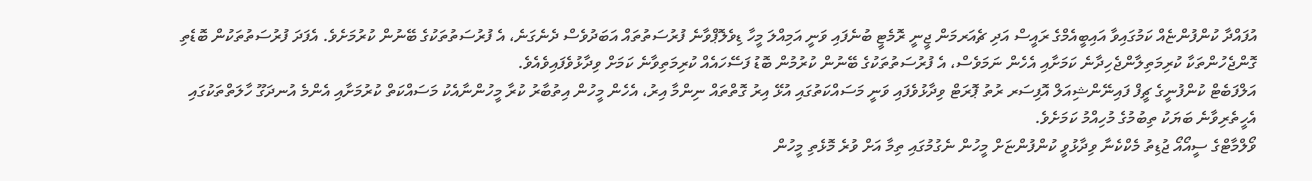އުފައްދާ ކުންފުންޏެއް ކަމުގައިވާ އައިބީއެމްގެ ރައީސް އަދި ޗެއަރމަން ޖީނީ ރޮމެޓީ ބުނެފައި ވަނީ އަމިއްލަ މީހާ ޑިވެލޮޕްވާނެ ފުރުސަތުތައް އަބަދުވެސް ދެނެގަނެ، އެ ފުރުސަތުތަކުގެ ބޭނުން ކުރުމަށެވެ. އެފަދަ ފުރުސަތުތަކުން ބޮޑެތި ގޮންޖެހުންތަކާ ކުރިމަތިލާންޖެހިދާނެ ކަމަށާއި އެހެން ނަމަވެސް، އެ ފުރުސަތުތަކުގެ ބޭނުން ކުރުމުން ބޮޑު ފަސޭހައެއް ކުރިމަތިވާނެ ކަމަށް ވިދާޅުވެފައިވެއެވެ.
އަލްފަބެޓް ކުންފުނީގެ ޗީފް ފައިނޭންޝިއަލް އޮފިސަރ ރުތު ޕޮރަޓް ވިދާޅުވެފައި ވަނީ މަސައްކަތުގައި އުޅޭ އިރު ގޮތްތައް ނިންމާ އިރު، އެހެން މީހުން އިތުބާރު ކުރާ މީހުންނާއެކު މަސައްކަތް ކުރުމަށާއި އެންމެ އުނދަގޫ ހާލަތްތަކުގައި އެހީތެރިވާނެ ބަޔަކު ތިބުމުގެ މުހިއްމު ކަމަށެވެ.
ވޯލްމާޓްގެ ސީއޯއޯ ޖުޑިތު މެކްކެނާ ވިދާޅުވީ ކުންފުންޏަށް މީހުން ނެގުމުގައި ތިމާ އަށް ވުރެ މޮޅެތި މީހުން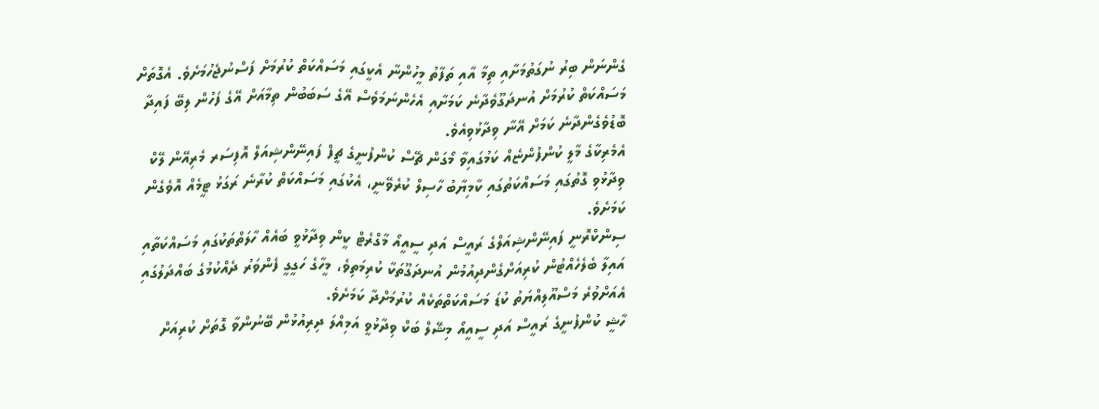ގެންނަން ބިރު ނުގަތުމަށާއި ތިމާ އާއި ތަފާތު މީހުންނާ އެކީގައި މަސައްކަތް ކުރުމަށް ފަސްނުޖެހުމަށެވެ. އެގޮތަށް މަސައްކަތް ކުރުމަށް އުނދަގޫވެދާނެ ކަމަށާއި އެހެންނަމަވެސް އޭގެ ސަބަބުން ތިމާއަށް އޭގެ ފަހުން ލިބޭ ފައިދާ ބޮޑުވެގެންދާނެ ކަމަށް އޭނާ ވިދާޅުވިއެވެ.
އެމެރިކާގެ މާލީ ކުންފުންޏެއް ކަމުގައިވާ މޯގަން ޗޭސް ކުންފުނީގެ ޗީފް ފައިނޭންޝިއަލް އޮފިސަރ މެރިއޭން ލޭކް ވިދާޅުވި ގޮތުގައި މަސައްކަތުގައި ކާމިޔާބު ހާސިލް ކުރެވޭނީ، އެކުގައި މަސައްކަތް ކުރާނެ ރަގަޅު ޓީމެއް އޮވެގެން ކަމަށެވެ.
ސިންކްރޮނީ ފައިނޭންޝިއަލްގެ ރައީސް އަދި ސީއީއޯ މާގްރެޓް ކީން ވިދާޅުވީ ބައެއް ހާލަތްތަކުގައި މަސައްކަތާއި އައިލާ ބެލެހެއްޓުން ކުރިއަށްގެންދިއުމުން އުނދަގޫތަކާ ކުރިމަތިވެ، މީހާގެ ހަގީގީ ފެންވަރު ދެއްކުމުގެ ބައްދަލުގައި އެއަށްވުރެ މަސްއޫލިއްޔަތު ކުޑަ މަސައްކަތްތަކެއް ކުރުމަށްދާ ކަމަށެވެ.
ހާޝީ ކުންފުނީގެ ރައީސް އަދި ސީއީއޯ މިޝޭލް ބަކް ވިދާޅުވީ އަމިއްލަ ދިރިއުޅުން ބޭނުންވާ ގޮތަށް ކުރިއަށް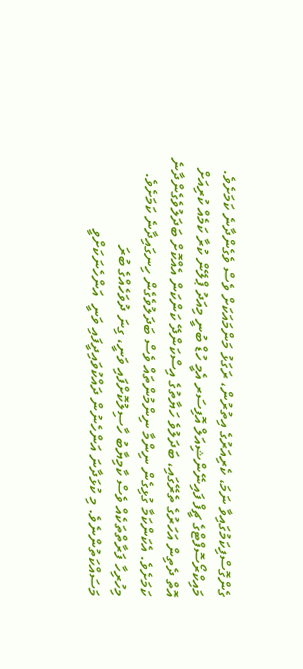ގެންގޮސްފިކަމުގައިވާ ނަމަ، ކެރިއަރުގެ އިތުރުން، ރަގަޅު މަންމައަކަށް ވެސް ވެގެންދާނެ ކަމަށެވެ.
މައިކްރޯސޮފްޓްގެ ޗީފް ފައިނޭންޝިއަލް އޮފިސަރ އެމީ ހުޑް ބުނީ މިއަދު ޕްލޭން ކުރާ ކަމެއް ކުރިއަށް އޮތް ދެތިން އަހަރުގެ ތެރޭގައި، ބަދަލުވެ ހަޔާތުގެ އިސްކަންދޭ ކަންކަން އެއްކޮށް ބަދަލުވެގެންދާނެ ކަމަށެވެ. އެކަންކަމާ ގުޅިގެން ނިންމާ ނިންމުންތައް ވެސް ބަދަލުވެގެން ހިނގައިދާނެ ކަމަށެވެ.
މިހުރިހާ ފަރާތްތަކެއް ވެސް ކާމިޔާބު ހާސިލުކޮށްފައި ވަނީ، ގިނަ ދުވަހެއްގެ ބުރަ މަސައްކަތުންނެވެ. މި ކުޅަދާނަ އަންހެނުން ދައްކުވައިދީފައި ވަނީ  އަންހެނަކަށްވީ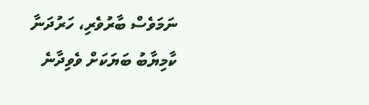ނަމަވެސް ބާރުވެރި، ހަރުދަނާ ކާމިޔާބު ބަޔަކަށް ވެވިދާނެ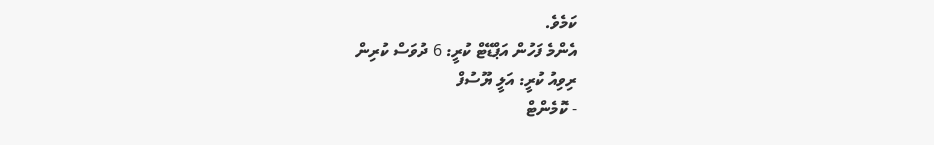ކަމެވެ.
އެންމެ ފަހުން އަޕްޑޭޓް ކުރީ: 6 ދުވަސް ކުރިން
ރިވިއު ކުރީ: އަލީ ޔޫސުފް
- ކޮމެންޓް